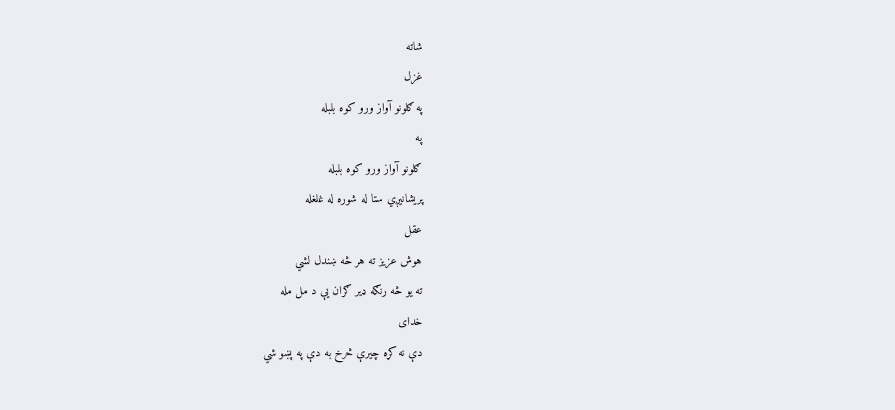شاته
غزل
په ګلونو آواز ورو کوه بلبله
په
ګلونو آواز ورو کوه بلبله
پريشانيږي ستا له شوره له غلغله
عقل
هوش عزيز ته هر څه ښندل لشي
ته يو څه رنګه ډير ګران یې د مل مله
خدای
دې نه کړه چیرې څرخ به دې په پښو شي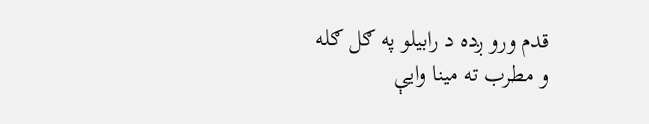قدم ورو ږده د رابيلو په ګل ګله
و مطرب ته مينا وایې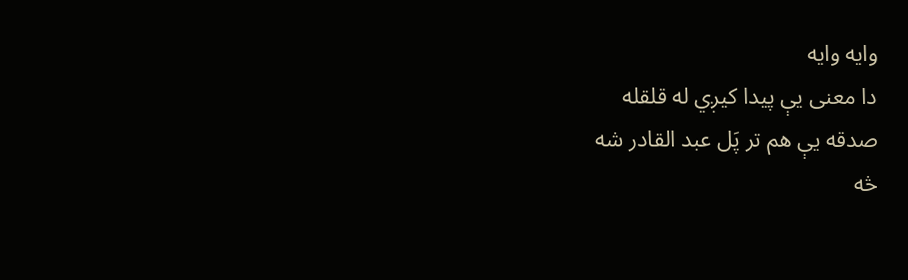وايه وايه
دا معنی یې پيدا کيږي له قلقله
صدقه یې هم تر پَل عبد القادر شه
څه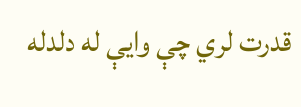قدرت لري چې وایې له دلدله